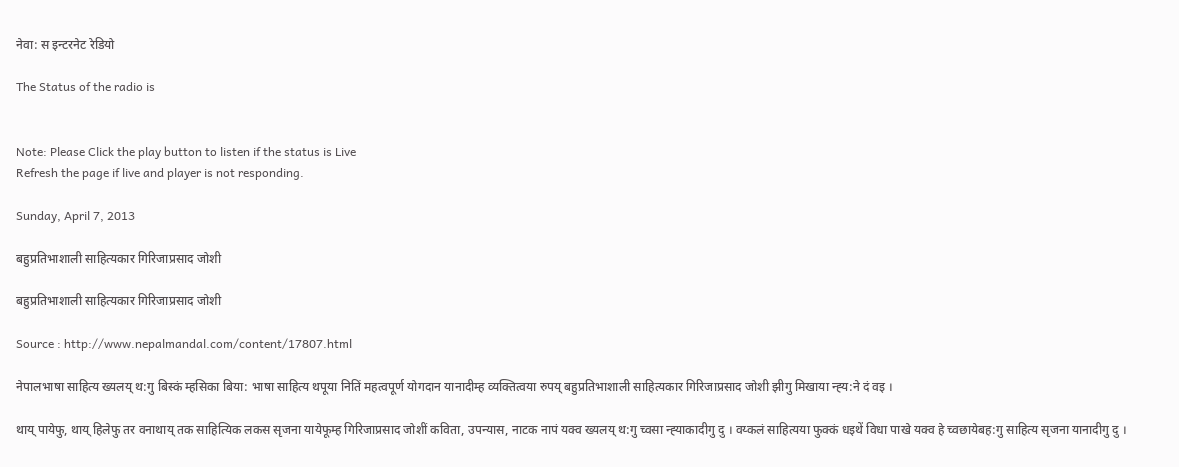नेवा: स इन्टरनेट रेडियो

The Status of the radio is


Note: Please Click the play button to listen if the status is Live
Refresh the page if live and player is not responding.

Sunday, April 7, 2013

बहुप्रतिभाशाली साहित्यकार गिरिजाप्रसाद जोशी

बहुप्रतिभाशाली साहित्यकार गिरिजाप्रसाद जोशी

Source : http://www.nepalmandal.com/content/17807.html

नेपालभाषा साहित्य ख्यलय् थ:गु बिस्कं म्हसिका बिया: भाषा साहित्य थपूया नितिं महत्वपूर्ण योगदान यानादीम्ह व्यक्तित्वया रुपय् बहुप्रतिभाशाली साहित्यकार गिरिजाप्रसाद जोशी झीगु मिखाया न्ह्‍य:ने दं वइ ।

थाय् पायेफु, थाय् हिलेफु तर वनाथाय् तक साहित्यिक लकस सृजना यायेफूम्ह गिरिजाप्रसाद जोशीं कविता, उपन्यास, नाटक नापं यक्व ख्यलय् थ:गु च्वसा न्ह्‍याकादीगु दु । वय्‍कलं साहित्यया फुक्कं धइथें विधा पाखे यक्व हे च्वछायेबह:गु साहित्य सृजना यानादीगु दु ।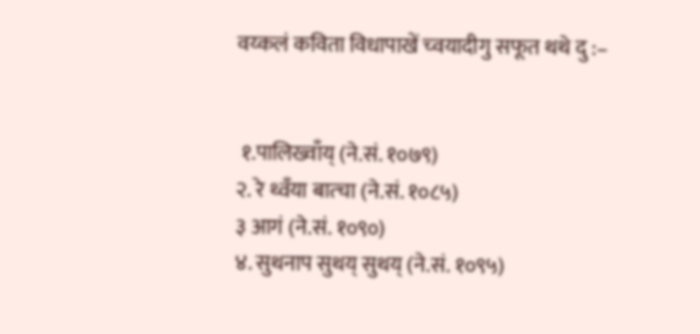वय्‍कलं कविता विधापाखें च्वयादीगु सफूत थथे दु :–


 १.पालिख्वाँय् (ने.सं. १०७९)
२. रे थ्वँया बात्चा (ने.सं. १०८५)
३ आगं (ने.सं. १०९०)
४. सुथनाप सुथय् सुथय् (ने.सं. १०९५)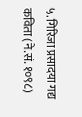५. गिरिजा प्रसादया गद्य कविता (ने.सं. १०९८)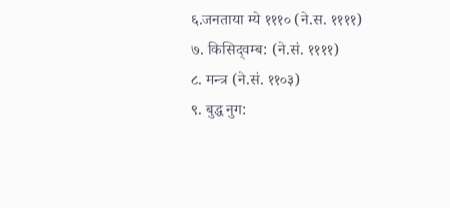६.जनताया म्ये १११० (ने.स. ११११)
७. किसिद्‍वम्ब: (ने.सं. ११११)
८. मन्त्र (ने.सं. ११०३)
९. बुद्ध नुग: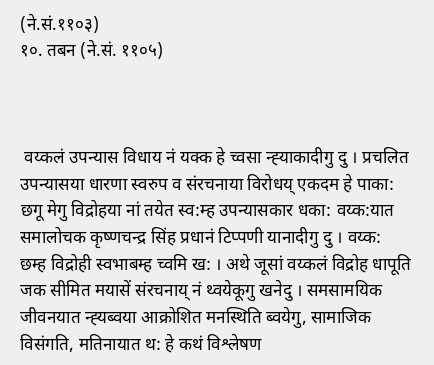(ने.सं.११०३)
१०. तबन (ने.सं. ११०५)



 वय्‍कलं उपन्यास विधाय नं यक्क हे च्वसा न्ह्‍याकादीगु दु । प्रचलित उपन्यासया धारणा स्वरुप व संरचनाया विरोधय् एकदम हे पाका: छगू मेगु विद्रोहया नां तयेत स्व:म्ह उपन्यासकार धका: वय्‍क:यात समालोचक कृष्णचन्द्र सिंह प्रधानं टिप्पणी यानादीगु दु । वय्‍क: छम्ह विद्रोही स्वभाबम्ह च्वमि ख: । अथे जूसां वय्‍कलं विद्रोह धापूति जक सीमित मयासें संरचनाय् नं थ्वयेकूगु खनेदु । समसामयिक जीवनयात न्ह्‍यब्वया आक्रोशित मनस्थिति ब्वयेगु, सामाजिक विसंगति, मतिनायात थ: हे कथं विश्लेषण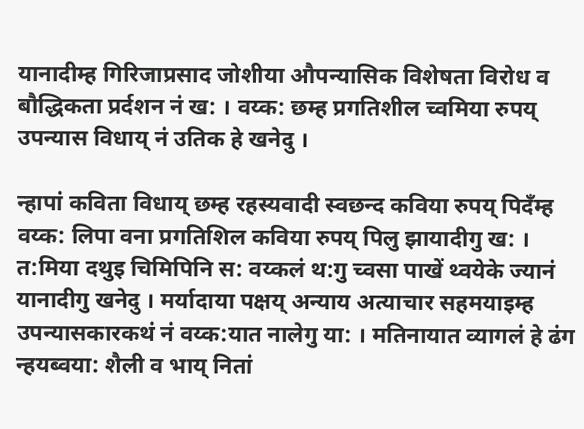यानादीम्ह गिरिजाप्रसाद जोशीया औपन्यासिक विशेषता विरोध व बौद्धिकता प्रर्दशन नं ख: । वय्‍क: छम्ह प्रगतिशील च्वमिया रुपय् उपन्यास विधाय् नं उतिक हे खनेदु ।

न्हापां कविता विधाय् छम्ह रहस्यवादी स्वछन्द कविया रुपय् पिदँम्ह वय्‍क: लिपा वना प्रगतिशिल कविया रुपय् पिलु झायादीगु ख: । त:मिया दथुइ चिमिपिनि स: वय्‍कलं थ:गु च्वसा पाखें थ्वयेके ज्यानं यानादीगु खनेदु । मर्यादाया पक्षय् अन्याय अत्याचार सहमयाइम्ह उपन्यासकारकथं नं वय्‍क:यात नालेगु या: । मतिनायात व्यागलं हे ढंग न्हयब्वया: शैली व भाय् नितां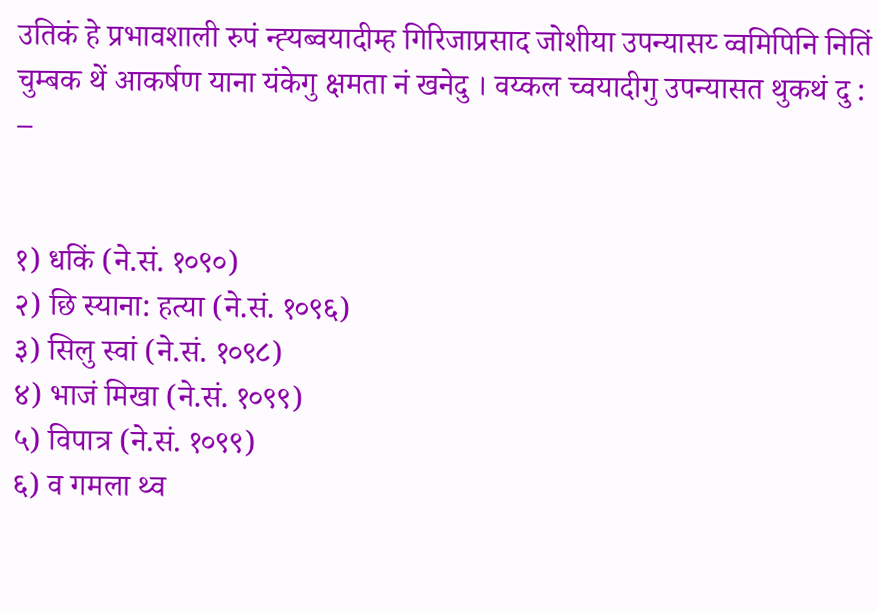उतिकं हे प्रभावशाली रुपं न्ह्‍यब्वयादीम्ह गिरिजाप्रसाद जोशीया उपन्यासय्‍ व्वमिपिनि नितिं चुम्बक थें आकर्षण याना यंकेगु क्षमता नं खनेदु । वय्‍कल च्वयादीगु उपन्यासत थुकथं दु : –


१) धकिं (ने.सं. १०९०)
२) छि स्याना: हत्या (ने.सं. १०९६)
३) सिलु स्वां (ने.सं. १०९८)
४) भाजं मिखा (ने.सं. १०९९)
५) विपात्र (ने.सं. १०९९)
६) व गमला थ्व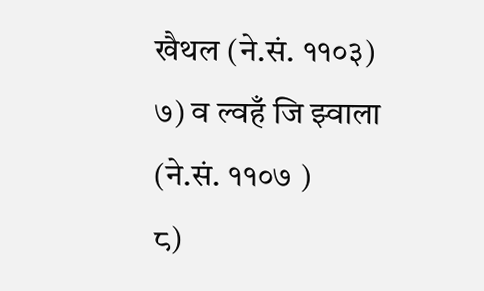खैथल (ने.सं. ११०३)
७) व ल्वहँ जि झ्वाला (ने.सं. ११०७ )
८)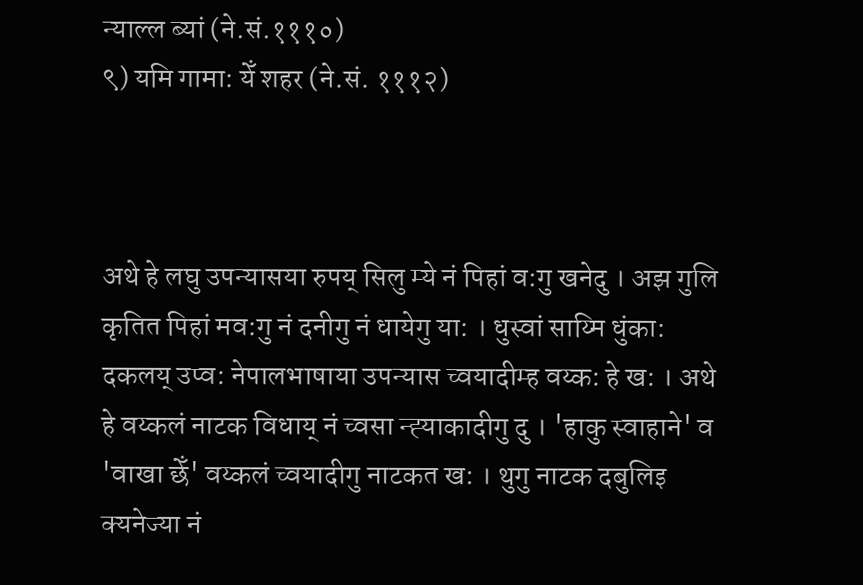न्याल्ल ब्यां (ने.सं.१११०)
९) यमि गामा: येँ शहर (ने.सं. १११२)



अथे हे लघु उपन्यासया रुपय् सिलु म्ये नं पिहां व:गु खनेदु । अझ गुलि कृतित पिहां मव:गु नं दनीगु नं धायेगु या: । धुस्वां साय्‍मि धुंका: दकलय् उप्व: नेपालभाषाया उपन्यास च्वयादीम्ह वय्‍क: हे ख: । अथे हे वय्‍कलं नाटक विधाय् नं च्वसा न्ह्‍याकादीगु दु । 'हाकु स्वाहाने' व 'वाखा छेँ' वय्‍कलं च्वयादीगु नाटकत ख: । थुगु नाटक दबुलिइ क्यनेज्या नं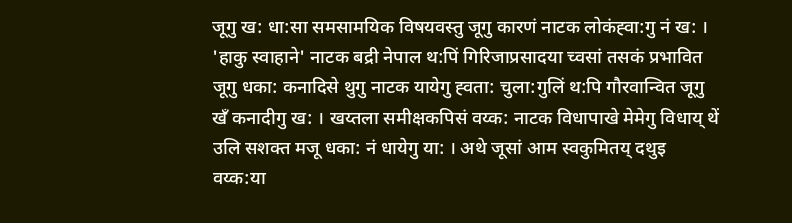जूगु ख: धा:सा समसामयिक विषयवस्तु जूगु कारणं नाटक लोकंह्‍वा:गु नं ख: ।
'हाकु स्वाहाने' नाटक बद्री नेपाल थ:पिं गिरिजाप्रसादया च्वसां तसकं प्रभावित जूगु धका: कनादिसे थुगु नाटक यायेगु ह्‍वता: चुला:गुलिं थ:पि गौरवान्वित जूगु खँ कनादीगु ख: । खय्‍तला समीक्षकपिसं वय्‍क: नाटक विधापाखे मेमेगु विधाय् थें उलि सशक्त मजू धका: नं धायेगु या: । अथे जूसां आम स्वकुमितय् दथुइ वय्‍क:या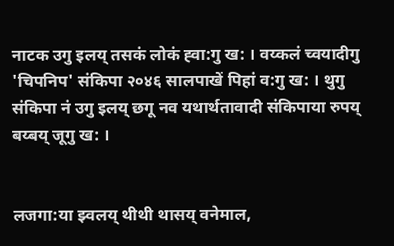नाटक उगु इलय् तसकं लोकं ह्‍वा:गु ख: । वय्‍कलं च्वयादीगु 'चिपनिप' संकिपा २०४६ सालपाखें पिहां व:गु ख: । थुगु संकिपा नं उगु इलय् छगू नव यथार्थतावादी संकिपाया रुपय् बय्‍बय् जूगु ख: ।


लजगा:या झ्‍वलय् थीथी थासय् वनेमाल,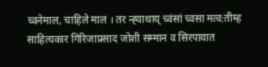च्वनेमाल, चाहिले माल । तर न्ह्‍याथाय् च्वंसां च्वसा मत्व:तीम्ह साहित्यकार गिरिजाप्रसाद जोशी सम्मान व सिरपायात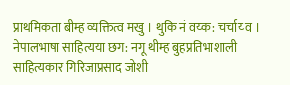प्राथमिकता बीम्ह व्यक्तित्व मखु । थुकि नं वय्‍क: चर्चाय्‍ व । नेपालभाषा साहित्यया छग: नगू थीम्ह बुहप्रतिभाशाली साहित्यकार गिरिजाप्रसाद जोशी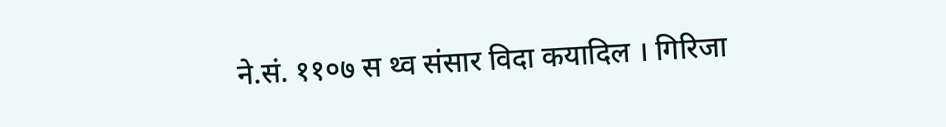ने.सं. ११०७ स थ्व संसार विदा कयादिल । गिरिजा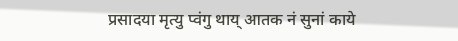प्रसादया मृत्यु प्वंगु थाय् आतक नं सुनां काये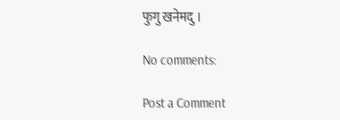फुगु खनेमदु ।

No comments:

Post a Comment